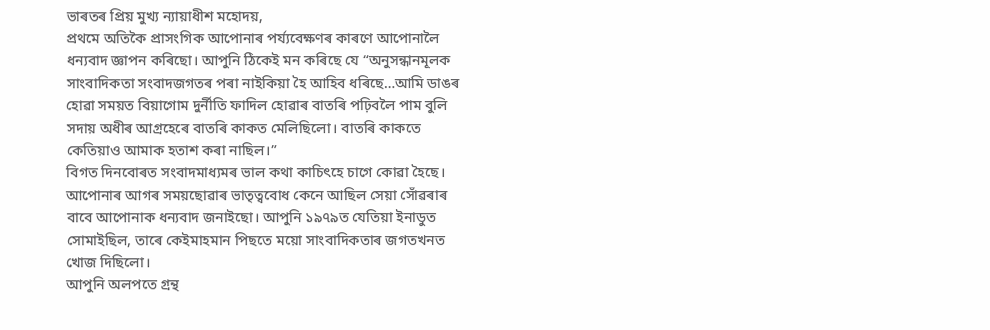ভাৰতৰ প্ৰিয় মুখ্য ন্যায়াধীশ মহোদয়,
প্ৰথমে অতিকৈ প্ৰাসংগিক আপোনাৰ পৰ্য্যবেক্ষণৰ কাৰণে আপোনালৈ ধন্যবাদ জ্ঞাপন কৰিছো। আপুনি ঠিকেই মন কৰিছে যে “অনুসন্ধানমূলক সাংবাদিকতা সংবাদজগতৰ পৰা নাইকিয়া হৈ আহিব ধৰিছে…আমি ডাঙৰ হোৱা সময়ত বিয়াগোম দুৰ্নীতি ফাদিল হোৱাৰ বাতৰি পঢ়িবলৈ পাম বুলি সদায় অধীৰ আগ্ৰহেৰে বাতৰি কাকত মেলিছিলো। বাতৰি কাকতে কেতিয়াও আমাক হতাশ কৰা নাছিল।”
বিগত দিনবোৰত সংবাদমাধ্যমৰ ভাল কথা কাচিৎহে চাগে কোৱা হৈছে। আপোনাৰ আগৰ সময়ছোৱাৰ ভাতৃত্ববোধ কেনে আছিল সেয়া সোঁৱৰাৰ বাবে আপোনাক ধন্যবাদ জনাইছো। আপুনি ১৯৭৯ত যেতিয়া ইনাডুত সোমাইছিল, তাৰে কেইমাহমান পিছতে ময়ো সাংবাদিকতাৰ জগতখনত খোজ দিছিলো।
আপুনি অলপতে গ্ৰন্থ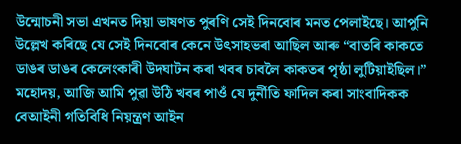উন্মোচনী সভা এখনত দিয়া ভাষণত পুৰণি সেই দিনবোৰ মনত পেলাইছে। আপুনি উল্লেখ কৰিছে যে সেই দিনবোৰ কেনে উৎসাহভৰা আছিল আৰু “বাতৰি কাকতে ডাঙৰ ডাঙৰ কেলেংকাৰী উদঘাটন কৰা খবৰ চাবলৈ কাকতৰ পৃষ্ঠা লুটিয়াইছিল।” মহোদয়, আজি আমি পুৱা উঠি খবৰ পাওঁ যে দুৰ্নীতি ফাদিল কৰা সাংবাদিকক বেআইনী গতিবিধি নিয়ন্ত্ৰণ আইন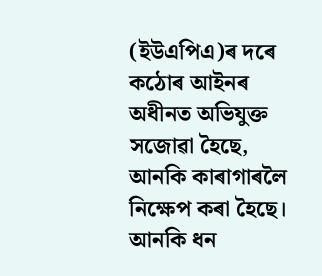(ইউএপিএ)ৰ দৰে কঠোৰ আইনৰ অধীনত অভিযুক্ত সজোৱা হৈছে, আনকি কাৰাগাৰলৈ নিক্ষেপ কৰা হৈছে। আনকি ধন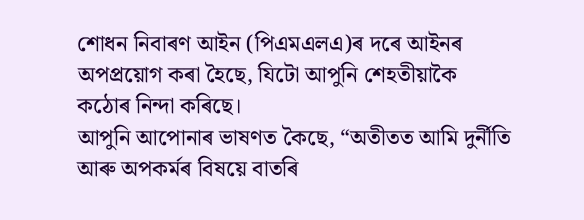শোধন নিবাৰণ আইন (পিএমএলএ)ৰ দৰে আইনৰ অপপ্ৰয়োগ কৰা হৈছে, যিটো আপুনি শেহতীয়াকৈ কঠোৰ নিন্দা কৰিছে।
আপুনি আপোনাৰ ভাষণত কৈছে, “অতীতত আমি দুৰ্নীতি আৰু অপকৰ্মৰ বিষয়ে বাতৰি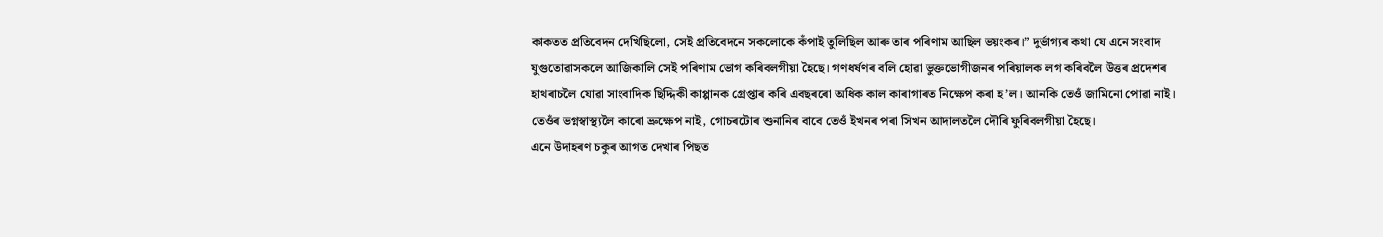কাকতত প্ৰতিবেদন দেখিছিলো, সেই প্ৰতিবেদনে সকলোকে কঁপাই তুলিছিল আৰু তাৰ পৰিণাম আছিল ভয়ংকৰ।” দুৰ্ভাগ্যৰ কথা যে এনে সংবাদ যুগুতোৱাসকলে আজিকালি সেই পৰিণাম ভোগ কৰিবলগীয়া হৈছে। গণধৰ্ষণৰ বলি হোৱা ভুক্তভোগীজনৰ পৰিয়ালক লগ কৰিবলৈ উত্তৰ প্ৰদেশৰ হাথৰাচলৈ যোৱা সাংবাদিক ছিদ্দিকী কাপ্পানক গ্ৰেপ্তাৰ কৰি এবছৰৰো অধিক কাল কাৰাগাৰত নিক্ষেপ কৰা হ’ল। আনকি তেওঁ জামিনো পোৱা নাই। তেওঁৰ ভগ্নস্বাস্থ্যলৈ কাৰো ভ্ৰুক্ষেপ নাই, গোচৰটোৰ শুনানিৰ বাবে তেওঁ ইখনৰ পৰা সিখন আদালতলৈ দৌৰি ফুৰিবলগীয়া হৈছে।
এনে উদাহৰণ চকুৰ আগত দেখাৰ পিছত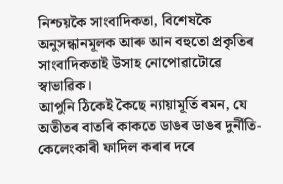নিশ্চয়কৈ সাংবাদিকতা, বিশেষকৈ অনুসন্ধানমূলক আৰু আন বহুতো প্ৰকৃতিৰ সাংবাদিকতাই উসাহ নোপোৱাটোৱে স্বাভাৱিক।
আপুনি ঠিকেই কৈছে ন্যায়ামূৰ্তি ৰমন, যে অতীতৰ বাতৰি কাকতে ডাঙৰ ডাঙৰ দুৰ্নীতি-কেলেংকাৰী ফাদিল কৰাৰ দৰে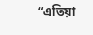“এতিয়া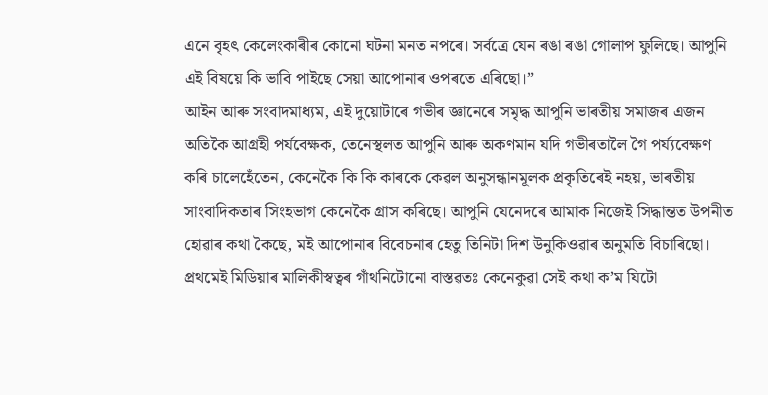এনে বৃহৎ কেলেংকাৰীৰ কোনো ঘটনা মনত নপৰে। সৰ্বত্ৰে যেন ৰঙা ৰঙা গোলাপ ফুলিছে। আপুনি এই বিষয়ে কি ভাবি পাইছে সেয়া আপোনাৰ ওপৰতে এৰিছো।”
আইন আৰু সংবাদমাধ্যম, এই দুয়োটাৰে গভীৰ জ্ঞানেৰে সমৃদ্ধ আপুনি ভাৰতীয় সমাজৰ এজন অতিকৈ আগ্ৰহী পৰ্যবেক্ষক, তেনেস্থলত আপুনি আৰু অকণমান যদি গভীৰতালৈ গৈ পৰ্য্যবেক্ষণ কৰি চালেহেঁতেন, কেনেকৈ কি কি কাৰকে কেৱল অনুসন্ধানমূলক প্ৰকৃতিৰেই নহয়, ভাৰতীয় সাংবাদিকতাৰ সিংহভাগ কেনেকৈ গ্ৰাস কৰিছে। আপুনি যেনেদৰে আমাক নিজেই সিদ্ধান্তত উপনীত হোৱাৰ কথা কৈছে, মই আপোনাৰ বিবেচনাৰ হেতু তিনিটা দিশ উনুকিওৱাৰ অনুমতি বিচাৰিছো।
প্ৰথমেই মিডিয়াৰ মালিকীস্বত্বৰ গাঁথনিটোনো বাস্তৱতঃ কেনেকুৱা সেই কথা ক’ম যিটো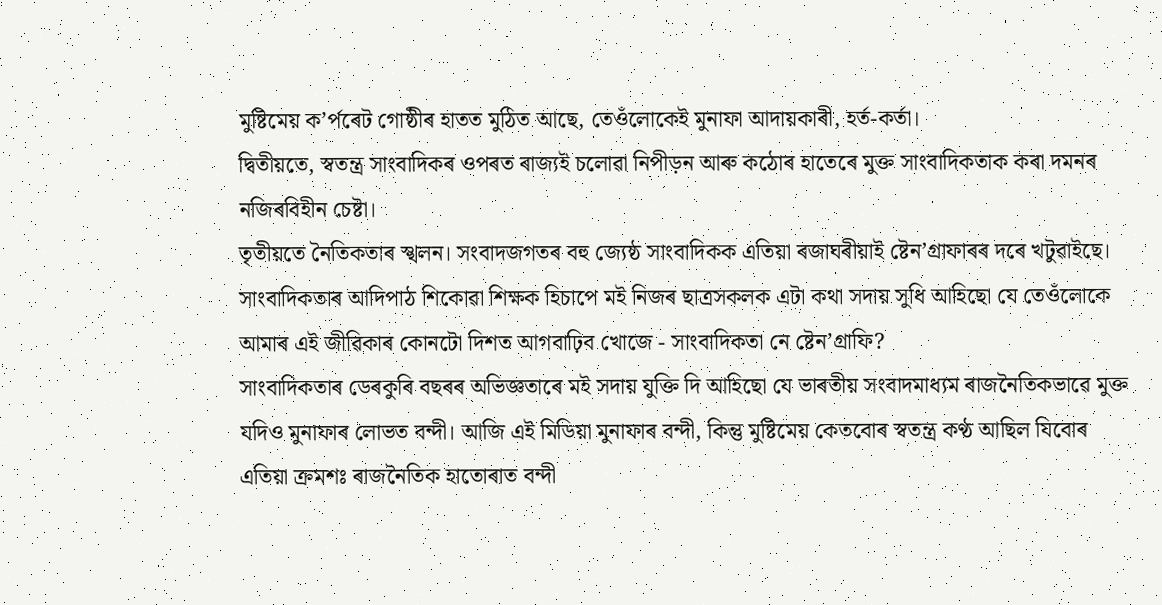মুষ্টিমেয় ক’ৰ্পৰেট গোষ্ঠীৰ হাতত মুঠিত আছে, তেওঁলোকেই মুনাফা আদায়কাৰী, হৰ্ত-কৰ্তা।
দ্বিতীয়তে, স্বতন্ত্ৰ সাংবাদিকৰ ওপৰত ৰাজ্যই চলোৱা নিপীড়ন আৰু কঠোৰ হাতেৰে মুক্ত সাংবাদিকতাক কৰা দমনৰ নজিৰবিহীন চেষ্টা।
তৃতীয়তে নৈতিকতাৰ স্খলন। সংবাদজগতৰ বহু জ্যেষ্ঠ সাংবাদিকক এতিয়া ৰজাঘৰীয়াই ষ্টেন’গ্ৰাফাৰৰ দৰে খটুৱাইছে।
সাংবাদিকতাৰ আদিপাঠ শিকোৱা শিক্ষক হিচাপে মই নিজৰ ছাত্ৰসকলক এটা কথা সদায় সুধি আহিছো যে তেওঁলোকে আমাৰ এই জীৱিকাৰ কোনটো দিশত আগবাঢ়িব খোজে - সাংবাদিকতা নে ষ্টেন’গ্ৰাফি?
সাংবাদিকতাৰ ডেৰকুৰি বছৰৰ অভিজ্ঞতাৰে মই সদায় যুক্তি দি আহিছো যে ভাৰতীয় সংবাদমাধ্যম ৰাজনৈতিকভাৱে মুক্ত যদিও মুনাফাৰ লোভত বন্দী। আজি এই মিডিয়া মুনাফাৰ বন্দী, কিন্তু মুষ্টিমেয় কেতবোৰ স্বতন্ত্ৰ কণ্ঠ আছিল যিবোৰ এতিয়া ক্ৰমশঃ ৰাজনৈতিক হাতোৰাত বন্দী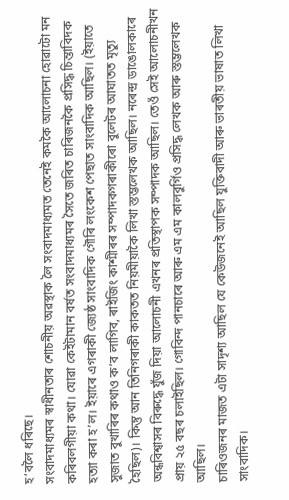হ’বলৈ ধৰিছে।
সংবাদমাধ্যমৰ স্বাধীনতাৰ শোচনীয় অৱস্থাক লৈ সংবাদমাধ্যমত তেনেই কমকৈ আলোচনা হোৱাটো মন কৰিবলগীয়া কথা। যোৱা কেইটামান বৰ্ষত সংবাদমাধ্যমৰ সৈতে জৰিত চাৰিজনকৈ প্ৰসিদ্ধ চিন্তাবিদক হত্যা কৰা হ’ল। ইয়াৰে এগৰাকী জ্যেষ্ঠ সাংবাদিক গৌৰি লংকেশ পেছাত সাংবাদিক আছিল। (ইয়াতে সুজাত বুখাৰিৰ কথাও ক’ব লাগিব, ৰাইজিং কাশ্মীৰৰ সম্পাদকগৰাকীৰো বুলেটৰ আঘাতত মৃত্যু হৈছিল)। কিন্তু আন তিনিগৰাকী কাকতত নিয়মীয়াকৈ লিখা স্তম্ভলেখক আছিল। নৰেন্দ্ৰ ডাঙোলকাৰে অন্ধবিশ্বাসৰ বিৰুদ্ধে যুঁজ দিয়া আলোচনী এখনৰ প্ৰতিস্থাপক সম্পাদক আছিল। তেওঁ সেই আলোচনীখন প্ৰায় ২৫ বছৰ চলাইছিল। গোবিন্দ পানচাৰে আৰু এম এম কালবুৰ্গিও প্ৰসিদ্ধ লেখক আৰু স্তম্ভলেখক আছিল।
চাৰিওজনৰ মাজত এটা সাদৃশ্য আছিল যে কেউজনেই আছিল যুক্তিবাদী আৰু ভাৰতীয় ভাষাত লিখা সাংবাদিক।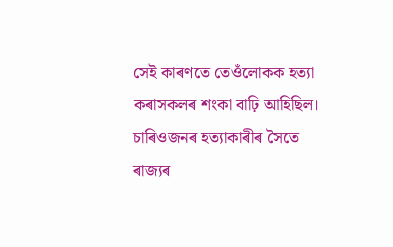সেই কাৰণতে তেওঁলোকক হত্যা কৰাসকলৰ শংকা বাঢ়ি আহিছিল। চাৰিওজনৰ হত্যাকাৰীৰ সৈতে ৰাজ্যৰ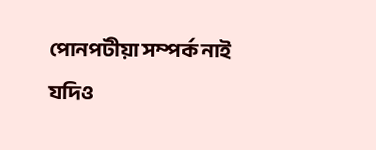পোনপটীয়া সম্পৰ্ক নাই যদিও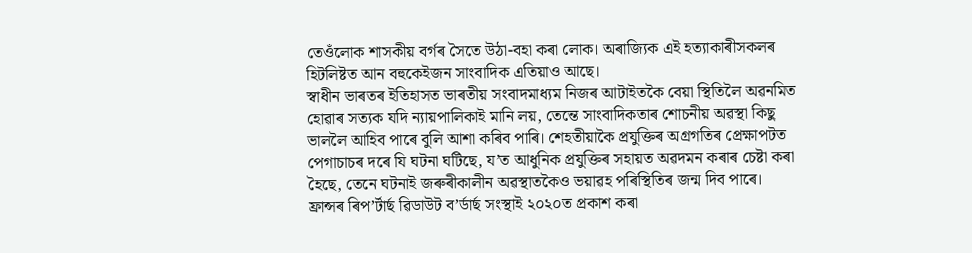তেওঁলোক শাসকীয় বৰ্গৰ সৈতে উঠা-বহা কৰা লোক। অৰাজ্যিক এই হত্যাকাৰীসকলৰ হিটলিষ্টত আন বহুকেইজন সাংবাদিক এতিয়াও আছে।
স্বাধীন ভাৰতৰ ইতিহাসত ভাৰতীয় সংবাদমাধ্যম নিজৰ আটাইতকৈ বেয়া স্থিতিলৈ অৱনমিত হোৱাৰ সত্যক যদি ন্যায়পালিকাই মানি লয়, তেন্তে সাংবাদিকতাৰ শোচনীয় অৱস্থা কিছু ভাললৈ আহিব পাৰে বুলি আশা কৰিব পাৰি। শেহতীয়াকৈ প্ৰযুক্তিৰ অগ্ৰগতিৰ প্ৰেক্ষাপটত পেগাচাচৰ দৰে যি ঘটনা ঘটিছে, য’ত আধুনিক প্ৰযুক্তিৰ সহায়ত অৱদমন কৰাৰ চেষ্টা কৰা হৈছে, তেনে ঘটনাই জৰুৰীকালীন অৱস্থাতকৈও ভয়াৱহ পৰিস্থিতিৰ জন্ম দিব পাৰে।
ফ্ৰান্সৰ ৰিপ’ৰ্টাৰ্ছ ৱিডাউট ব’ৰ্ডাৰ্ছ সংস্থাই ২০২০ত প্ৰকাশ কৰা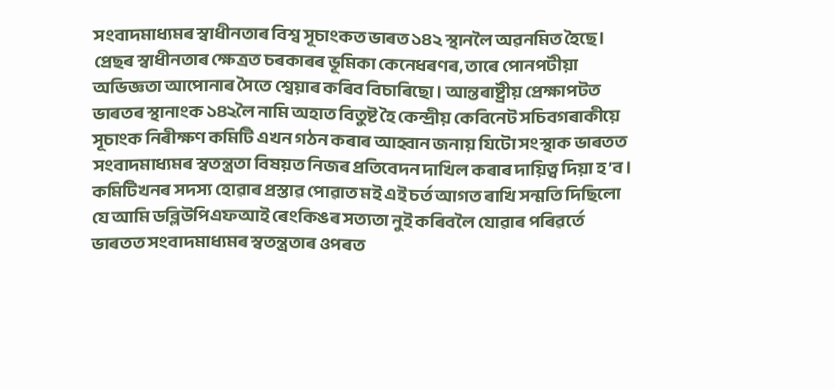সংবাদমাধ্যমৰ স্বাধীনতাৰ বিশ্ব সূচাংকত ভাৰত ১৪২ স্থানলৈ অৱনমিত হৈছে।
প্ৰেছৰ স্বাধীনতাৰ ক্ষেত্ৰত চৰকাৰৰ ভূমিকা কেনেধৰণৰ, তাৰে পোনপটীয়া অভিজ্ঞতা আপোনাৰ সৈতে শ্বেয়াৰ কৰিব বিচাৰিছো। আন্তৰাষ্ট্ৰীয় প্ৰেক্ষাপটত ভাৰতৰ স্থানাংক ১৪২লৈ নামি অহাত বিতুষ্ট হৈ কেন্দ্ৰীয় কেবিনেট সচিবগৰাকীয়ে সূচাংক নিৰীক্ষণ কমিটি এখন গঠন কৰাৰ আহ্বান জনায় যিটো সংস্থাক ভাৰতত সংবাদমাধ্যমৰ স্বতন্ত্ৰতা বিষয়ত নিজৰ প্ৰতিবেদন দাখিল কৰাৰ দায়িত্ব দিয়া হ’ব। কমিটিখনৰ সদস্য হোৱাৰ প্ৰস্তাৱ পোৱাত মই এই চৰ্ত আগত ৰাখি সন্মতি দিছিলো যে আমি ডব্লিউপিএফআই ৰেংকিঙৰ সত্যতা নুই কৰিবলৈ যোৱাৰ পৰিৱৰ্তে ভাৰতত সংবাদমাধ্যমৰ স্বতন্ত্ৰতাৰ ওপৰত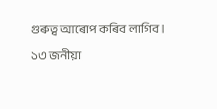গুৰুত্ব আৰোপ কৰিব লাগিব।
১৩ জনীয়া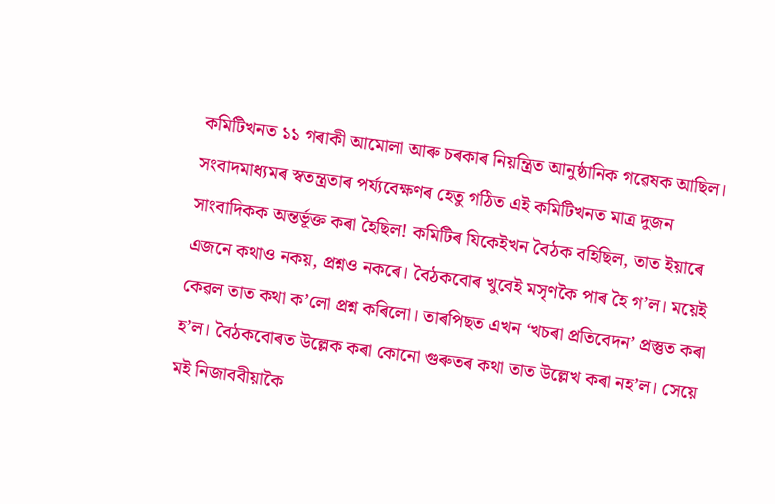কমিটিখনত ১১ গৰাকী আমোলা আৰু চৰকাৰ নিয়ন্ত্ৰিত আনুষ্ঠানিক গৱেষক আছিল। সংবাদমাধ্যমৰ স্বতন্ত্ৰতাৰ পৰ্য্যবেক্ষণৰ হেতু গঠিত এই কমিটিখনত মাত্ৰ দুজন সাংবাদিকক অন্তৰ্ভূক্ত কৰা হৈছিল! কমিটিৰ যিকেইখন বৈঠক বহিছিল, তাত ইয়াৰে এজনে কথাও নকয়, প্ৰশ্নও নকৰে। বৈঠকবোৰ খুবেই মসৃণকৈ পাৰ হৈ গ’ল। ময়েই কেৱল তাত কথা ক’লো প্ৰশ্ন কৰিলো। তাৰপিছত এখন ‘খচৰা প্ৰতিবেদন’ প্ৰস্তুত কৰা হ’ল। বৈঠকবোৰত উল্লেক কৰা কোনো গুৰুতৰ কথা তাত উল্লেখ কৰা নহ’ল। সেয়ে মই নিজাববীয়াকৈ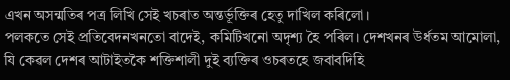এখন অসন্মতিৰ পত্ৰ লিখি সেই খচৰাত অন্তৰ্ভূক্তিৰ হেতু দাখিল কৰিলো।
পলকতে সেই প্ৰতিবেদনখনতো বাদেই, কমিটিখনো অদৃশ্য হৈ পৰিল। দেশখনৰ উৰ্ধতম আমোলা, যি কেৱল দেশৰ আটাইতকৈ শক্তিশালী দুই ব্যক্তিৰ ওচৰতহে জবাবদিহি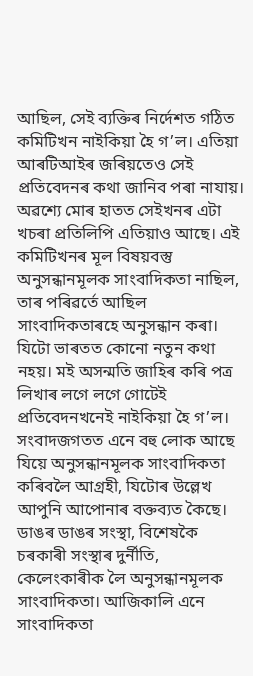আছিল, সেই ব্যক্তিৰ নিৰ্দেশত গঠিত কমিটিখন নাইকিয়া হৈ গ’ল। এতিয়া আৰটিআইৰ জৰিয়তেও সেই প্ৰতিবেদনৰ কথা জানিব পৰা নাযায়। অৱশ্যে মোৰ হাতত সেইখনৰ এটা খচৰা প্ৰতিলিপি এতিয়াও আছে। এই কমিটিখনৰ মূল বিষয়বস্তু অনুসন্ধানমূলক সাংবাদিকতা নাছিল, তাৰ পৰিৱৰ্তে আছিল সাংবাদিকতাৰহে অনুসন্ধান কৰা। যিটো ভাৰতত কোনো নতুন কথা নহয়। মই অসন্মতি জাহিৰ কৰি পত্ৰ লিখাৰ লগে লগে গোটেই প্ৰতিবেদনখনেই নাইকিয়া হৈ গ’ল।
সংবাদজগতত এনে বহু লোক আছে যিয়ে অনুসন্ধানমূলক সাংবাদিকতা কৰিবলৈ আগ্ৰহী, যিটোৰ উল্লেখ আপুনি আপোনাৰ বক্তব্যত কৈছে। ডাঙৰ ডাঙৰ সংস্থা, বিশেষকৈ চৰকাৰী সংস্থাৰ দুৰ্নীতি, কেলেংকাৰীক লৈ অনুসন্ধানমূলক সাংবাদিকতা। আজিকালি এনে সাংবাদিকতা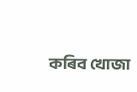কৰিব খোজা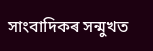সাংবাদিকৰ সন্মুখত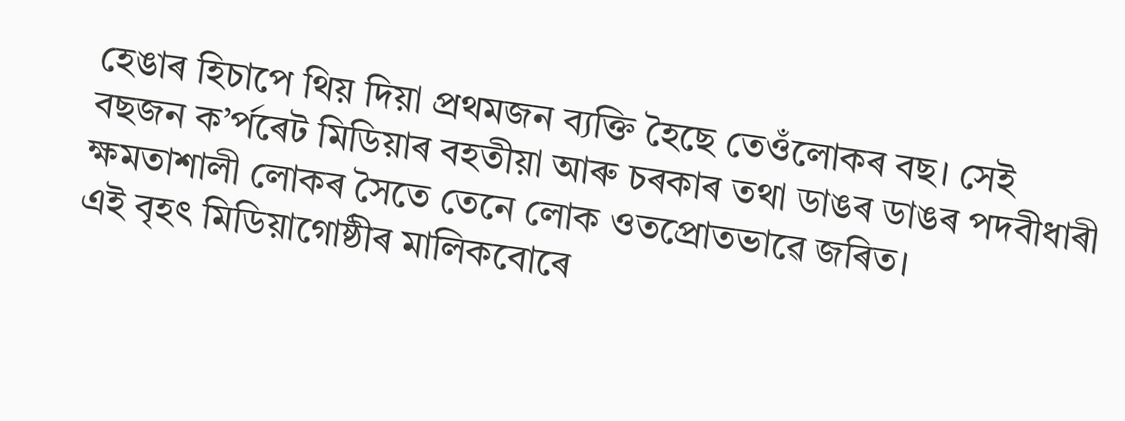হেঙাৰ হিচাপে থিয় দিয়া প্ৰথমজন ব্যক্তি হৈছে তেওঁলোকৰ বছ। সেই বছজন ক’ৰ্পৰেট মিডিয়াৰ বহতীয়া আৰু চৰকাৰ তথা ডাঙৰ ডাঙৰ পদবীধাৰী ক্ষমতাশালী লোকৰ সৈতে তেনে লোক ওতপ্ৰোতভাৱে জৰিত।
এই বৃহৎ মিডিয়াগোষ্ঠীৰ মালিকবোৰে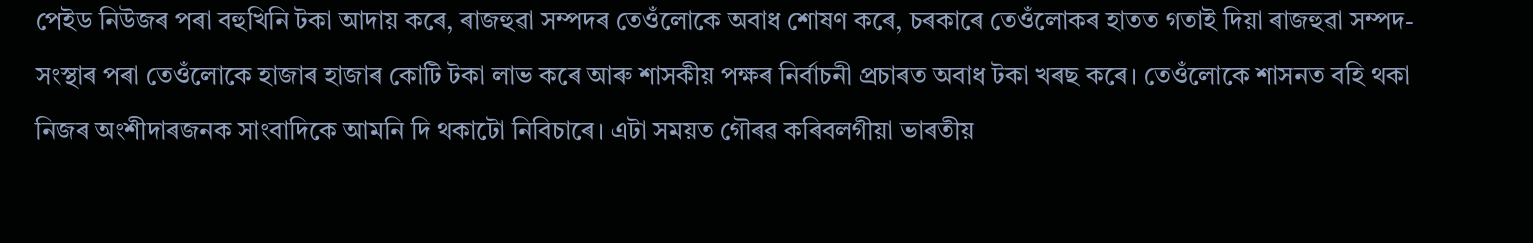পেইড নিউজৰ পৰা বহুখিনি টকা আদায় কৰে, ৰাজহুৱা সম্পদৰ তেওঁলোকে অবাধ শোষণ কৰে, চৰকাৰে তেওঁলোকৰ হাতত গতাই দিয়া ৰাজহুৱা সম্পদ-সংস্থাৰ পৰা তেওঁলোকে হাজাৰ হাজাৰ কোটি টকা লাভ কৰে আৰু শাসকীয় পক্ষৰ নিৰ্বাচনী প্ৰচাৰত অবাধ টকা খৰছ কৰে। তেওঁলোকে শাসনত বহি থকা নিজৰ অংশীদাৰজনক সাংবাদিকে আমনি দি থকাটো নিবিচাৰে। এটা সময়ত গৌৰৱ কৰিবলগীয়া ভাৰতীয়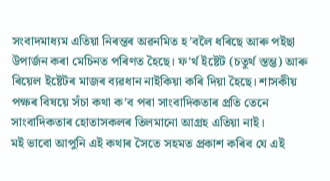সংবাদমাধ্যম এতিয়া নিৰন্তৰ অৱনমিত হ’বলৈ ধৰিছে আৰু পইছা উপাৰ্জন কৰা মেচিনত পৰিণত হৈছে। ফ’ৰ্থ ইষ্টেট (চতুৰ্থ স্তম্ভ) আৰু ৰিয়েল ইষ্টেটৰ মাজৰ ব্যৱধান নাইকিয়া কৰি দিয়া হৈছে। শাসকীয় পক্ষৰ বিষয়ে সঁচা কথা ক’ব পৰা সাংবাদিকতাৰ প্ৰতি তেনে সাংবাদিকতাৰ হোতাসকলৰ তিলমানো আগ্ৰহ এতিয়া নাই।
মই ভাবো আপুনি এই কথাৰ সৈতে সহমত প্ৰকাশ কৰিব যে এই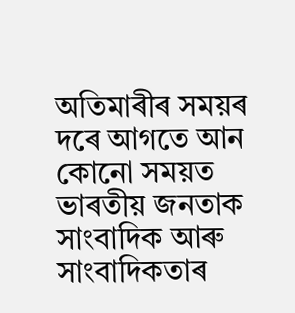অতিমাৰীৰ সময়ৰ দৰে আগতে আন কোনো সময়ত ভাৰতীয় জনতাক সাংবাদিক আৰু সাংবাদিকতাৰ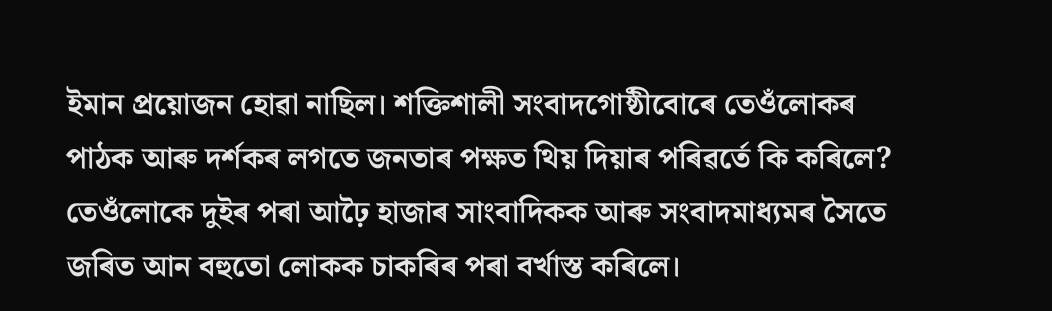ইমান প্ৰয়োজন হোৱা নাছিল। শক্তিশালী সংবাদগোষ্ঠীবোৰে তেওঁলোকৰ পাঠক আৰু দৰ্শকৰ লগতে জনতাৰ পক্ষত থিয় দিয়াৰ পৰিৱৰ্তে কি কৰিলে? তেওঁলোকে দুইৰ পৰা আঢ়ৈ হাজাৰ সাংবাদিকক আৰু সংবাদমাধ্যমৰ সৈতে জৰিত আন বহুতো লোকক চাকৰিৰ পৰা বৰ্খাস্ত কৰিলে।